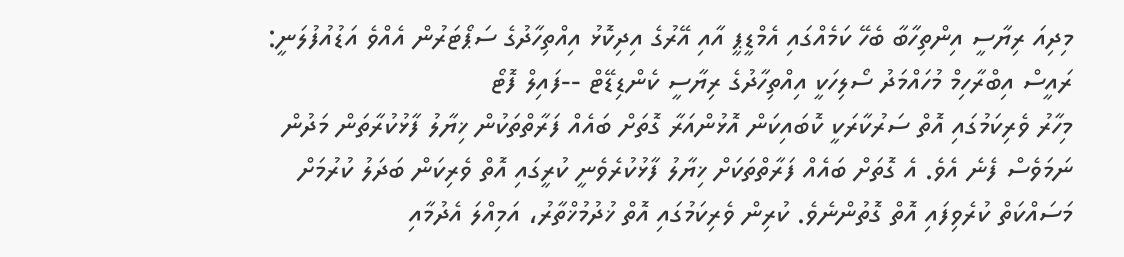މިދިއަ ރިޔާސީ އިންތިހާބާ ބެހޭ ކަމެއްގައި އެމްޑީޕީ އާއި އޭރުގެ އިދިކޮޅު އިއްތިހާދުގެ ސަޕޯޓަރުން އެއްވެ އަޑުއުފުލަނީ: ރައީސް އިބްރާހިމް މުހައްމަދު ސޯލިހަކީ އިއްތިހާދުގެ ރިޔާސީ ކެންޑިޑޭޓް --ފައިލް ފޮޓޯ
މިހާރު ވެރިކަމުގައި އޮތް ސަރުކާރަކީ ކޮބައިކަން އޮޅުންއަރާ ގޮތަށް ބައެއް ފަރާތްތަކުން ޚިޔާލު ފާޅުކުރާތަން މަދުން ނަމަވެސް ފެނެ އެވެ. އެ ގޮތަށް ބައެއް ފަރާތްތަކަށް ޚިޔާލު ފާޅުކުރެވެނީ ކުރީގައި އޮތް ވެރިކަން ބަދަލު ކުރުމަށް މަސައްކަތް ކުރެވިފައި އޮތް ގޮތުންނެވެ. ކުރިން ވެރިކަމުގައި އޮތް ޚުދުމުޚްތާރު، އަމިއްލަ އެދުމާއި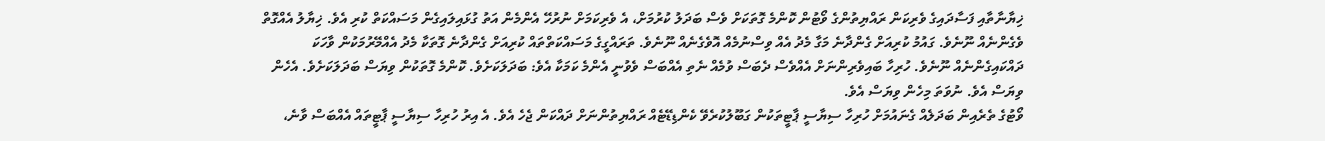ޚިޔާނާތާއި ފަސާދައިގެ ވެރިކަން ރައްޔިތުންގެ ވޯޓުން ކޮންމެ ގޮތަކަށް ވެސް ބަދަލު ކުރުމަށް، އެ ވެރިކަމަށް ނުރުހޭ އެންމެން އަތު ގުޅައިލައިގެން މަސައްކަތް ކުރި އެވެ. ޚިޔާލު އެއްގޮތް ވެގެންނެއް ނޫނެވެ. ގައުމު ކުރިއަށް ގެންދާނެ މަގާ މެދު އެއް ވިސްނުމެއް އޮވެގެނެއް ނޫނެވެ. ތަރައްގީގެ މަސައްކަތްތައް ކުރިއަށް ގެންދާނެ ގޮތަކާ މެދު އެއްމޭރުމަކުން ވާހަކަ ދައްކައިގެންނެއް ނޫނެވެ. ހުރިހާ ބައިވެރިންނަށް އެއްވެސް ދެބަސް ވުމެއް ނެތި އެއްބަސް ވެވުނީ އެންމެ ކަމަކާ އެވެ: ބަދަލަކަށެވެ. ކޮންމެ ގޮތަކުން ވިޔަސް ބަދަލަކަށެވެ. އެހެން ވިޔަސް އެވެ. ނުވަތަ މިހެން ވިޔަސް އެވެ.
ވޯޓުގެ ތެރެއިން ބަދަލެއް ގެނައުމަށް ހުރިހާ ސިޔާސީ ޕާޓީތަކުން ގަބޫލުކުރެވޭ ކެންޑިޑޭޓެއް ރައްޔިތުންނަށް ދައްކަން ޖެހެ އެވެ. އެ އިރު ހުރިހާ ސިޔާސީ ޕާޓީތައް އެއްބަސް ވާނެ،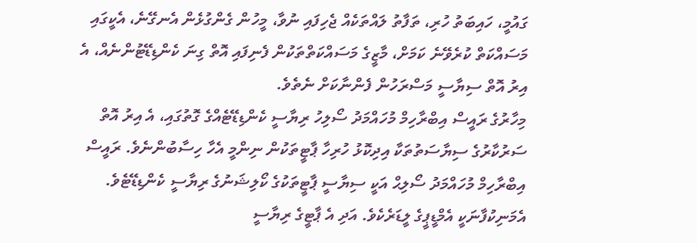ގައުމީ، ހައިބަތު ހުރި، ތަފާތު ލައްތަކެއް ޖެހިފައި ނުވާ، މީހުން ގެންގުޅެން އެނގޭނެ، އެކީގައި މަސައްކަތް ކުރެވޭނެ ކަމަށް، މާޒީގެ މަސައްކަތްތަކުން ފެނިފައި އޮތް ގިނަ ކެންޑިޑޭޓުންނެއް، އެ އިރު އޮތް ސިޔާސީ މަސްރަހުން ފެންނާކަށް ނެތެވެ.
މިހާރުގެ ރައީސް އިބްރާހިމް މުހައްމަދު ސޯލިހު ރިޔާސީ ކެންޑިޑޭޓެއްގެ ގޮތުގައި، އެ އިރު އޮތް ސަރުކާރުގެ ސިޔާސަތުތަކާ އިދިކޮޅު ހުރިހާ ޕާޓީތަކުން ނިންމީ އެހާ ހިސާބުންނެވެ. ރައީސް އިބްރާހިމް މުހައްމަދު ސޯލިޙް އަކީ ސިޔާސީ ޕާޓީތަކުގެ ކޯލިޝަނުގެ ރިޔާސީ ކެންޑިޑޭޓެވެ. އެމަނިކުފާނަކީ އެމްޑީޕީގެ ލީޑަރެކެވެ. އަދި އެ ޕާޓީގެ ރިޔާސީ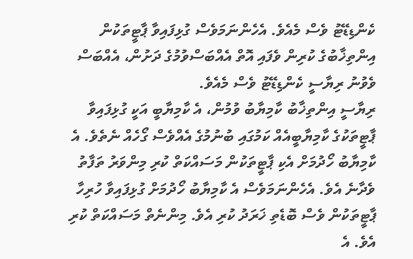ކެންޑިޑޭޓު ވެސް މެއެވެ. އެހެންނަމަވެސް ގުޅިފައިވާ ޕާޓީތަކުން އިންތިޚާބުގެ ކުރިން ވެފައި އޮތް އެއްބަސްވުމުގެ ދަށުން، އެއްބަސް ވެވުނު ރިޔާސީ ކެންޑިޑޭޓު ވެސް މެއެވެ.
ރިޔާސީ އިންތިޚާބު ކާމިޔާބު ވުމުން، އެ ކާމިޔާބީ އަކީ ގުޅިފައިވާ ޕާޓީތަކުގެ ކާމިޔާބީއެއް ކަމުގައި ބުނުމުގެ އެއްވެސް ގޯހެއް ނެތެވެ. އެ ކާމިޔާބު ހޯދުމަށް އެކި ޕާޓީތަކުން މަސައްކަތް ކުރި މިންވަރު ތަފާތު ވެދާނެ އެވެ. އެހެންނަމަވެސް އެ ކާމިޔާބު ހޯދުމަށް ގުޅިފައިވާ ހުރިހާ ޕާޓީތަކުން ވެސް ބޮޑެތި ޚަރަދު ކުރި އެވެ. މިންނެތް މަސައްކަތް ކުރި އެވެ. އެ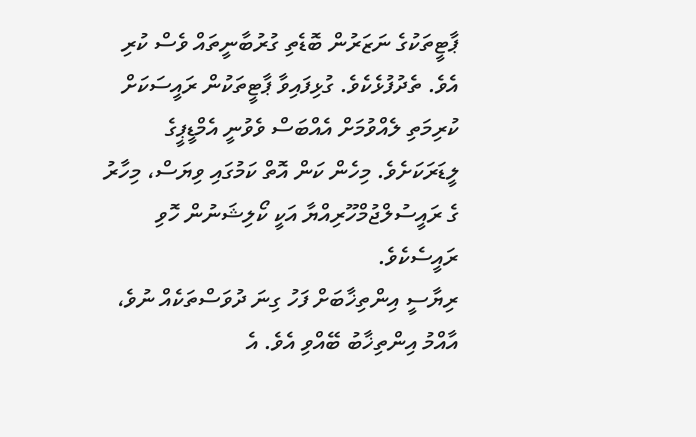ޕާޓީތަކުގެ ނަޒަރުން ބޮޑެތި ގުރުބާނީތައް ވެސް ކުރި އެވެ. ތެދުފުޅެކެވެ. ގުޅިފައިވާ ޕާޓީތަކުން ރައީސަކަށް ކުރިމަތި ލެއްވުމަށް އެއްބަސް ވެވުނީ އެމްޑީޕީގެ ލީޑަރަކަށެވެ. މިހެން ކަން އޮތް ކަމުގައި ވިޔަސް، މިހާރު ގެ ރައީސުލްޖުމްހޫރިއްޔާ އަކީ ކޯލިޝަނުން ހޮވި ރައީސެކެވެ.
ރިޔާސީ އިންތިޚާބަށް ފަހު ގިނަ ދުވަސްތަކެއް ނުވެ، އާއްމު އިންތިޚާބު ބޭއްވި އެވެ. އެ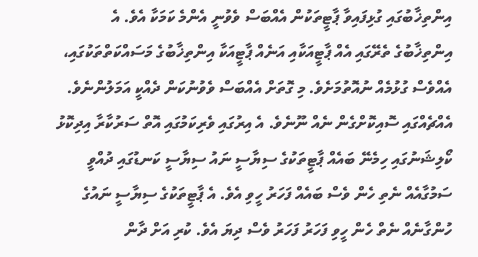އިންތިޚާބުގައި ގުޅިފައިވާ ޕާޓީތަކުން އެއްބަސް ވެވުނީ އެންމެ ކަމަކާ އެވެ. އެ އިންތިޚާބުގެ ތެރޭގައި އެއް ޕާޓީއަކާއި އަނެއް ޕާޓީއަކާ އިންތިޚާބުގެ މަސައްކަތްތަކުގައި، އެއްވެސް ގުޅުމެއް ނުއޮތުމަށެވެ. މި ގޮތަށް އެއްބަސް ވެވުނުކަން ދެއްކީ އަމަލުންނެވެ. އެއްޗެއްގައި ސޮއިކޮށްގެން ނެއް ނޫނެވެ. އެ އިރުގައި ވެރިކަމުގައި އޮތް ސަރުކާރާ އިދިކޮޅު ކޯލިޝަނުގައި ހިމެނޭ ބައެއް ޕާޓީތަކުގެ ސިޔާސީ ނައު ސިޔާސީ ކަނޑުގައި ދުއްވީ ސަމުގާއެއް ނެތި ހެން ވެސް ބައެއް ފަހަރު ހީވި އެވެ. އެ ޕާޓީތަކުގެ ސިޔާސީ ނައުގެ ހުންގާނެއް ނެތް ހެން ހީވި ފަހަރު ފަހަރު ވެސް ދިޔަ އެވެ. ކުރި އަށް ދާން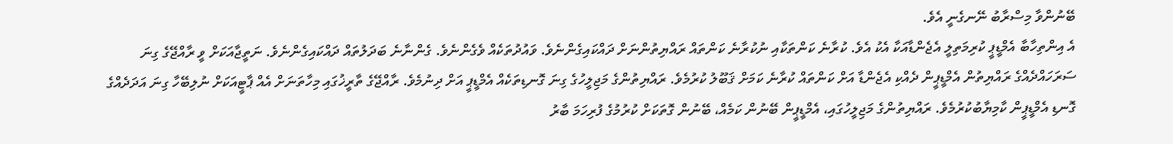ބޭނުންވާ މިސްރާބު ނޭނގެނީ އެވެ.
އެ އިންތިހާބާ އެމްޑީޕީ ކުރިމަތިލީ އެޖެންޑާއަކާ އެކު އެވެ. ކުރާނެ ކަންތަކާއި ނުކުރާނެ ކަންތައް ރައްޔިތުންނަށް ދައްކައިގެންނެވެ. ވައުދުތަކެއް ވެގެންނެވެ. ގެންނާނެ ބަދަލުތައް ދައްކައިގެންނެވެ. ނަތީޖާއަކަށް ވީ ރާއްޖޭގެ ގިނަ ސަރަހައްދެއްގެ ރައްޔިތުން އެމްޑީޕީން ދެއްކި އެޖެންޑާ އަށް ކަންތައް ކުރާނެ ކަމަށް ޤަބޫލު ކުރުމެވެ. ރައްޔިތުންގެ މަޖިލީހުގެ ގިނަ ގޮނޑިތަކެއް އެމްޑީޕީ އަށް ދިނުމެވެ. ރާއްޖޭގެ ތާރީޚުގައި މިހާތަނަށް އެއް ޕާޓީއަކަށް ނުލިބޭހާ ގިނަ އަދަދެއްގެ ގޮނޑި އެމްޑީޕީން ކާމިޔާބުކުރުމެވެ. ރައްޔިތުންގެ މަޖިލީހުގައި، އެމްޑީޕީން ބޭނުން ކަމެއް، ބޭނުން ގޮތަކަށް ކުރުމުގެ ފުރިހަމަ ބާރު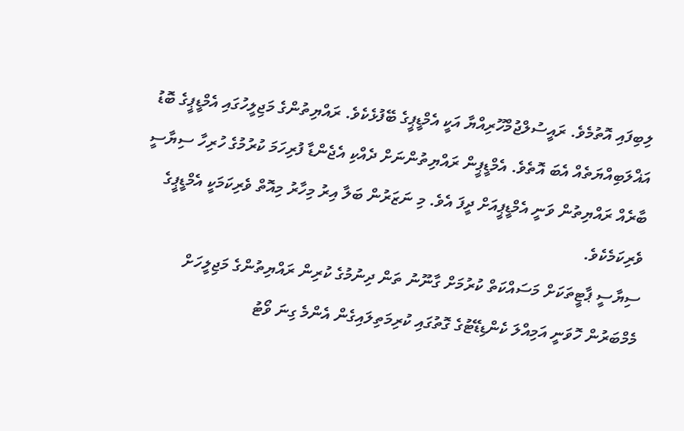ލިބިފައި އޮތުމެވެ. ރައީސުލްޖުމްހޫރިއްޔާ އަކީ އެމްޑީޕީގެ ބޭފުޅެކެވެ. ރައްޔިތުންގެ މަޖިލީހުގައި އެމްޑީޕީގެ ބޮޑު އަޣްލަބިއްޔަތެއް އެބަ އޮތެވެ. އެމްޑީޕީން ރައްޔިތުންނަށް ދެއްކި އެޖެންޑާ ފުރިހަމަ ކުރުމުގެ ހުރިހާ ސިޔާސީ ބާރެއް ރައްޔިތުން ވަނީ އެމްޑީޕީއަށް ދީފަ އެވެ. މި ނަޒަރުން ބަލާ އިރު މިހާރު މިއޮތް ވެރިކަމަކީ އެމްޑީޕީގެ ވެރިކަމެކެވެ.
ސިޔާސީ ޕާޓީތަކަށް މަސައްކަތް ކުރުމަށް ގާނޫނު ތަން ދިނުމުގެ ކުރިން ރައްޔިތުންގެ މަޖިލީހަށް މެމްބަރުން ހޮވަނީ އަމިއްލަ ކެންޑިޑޭޓުގެ ގޮތުގައި ކުރިމަތިލައިގެން އެންމެ ގިނަ ވޯޓު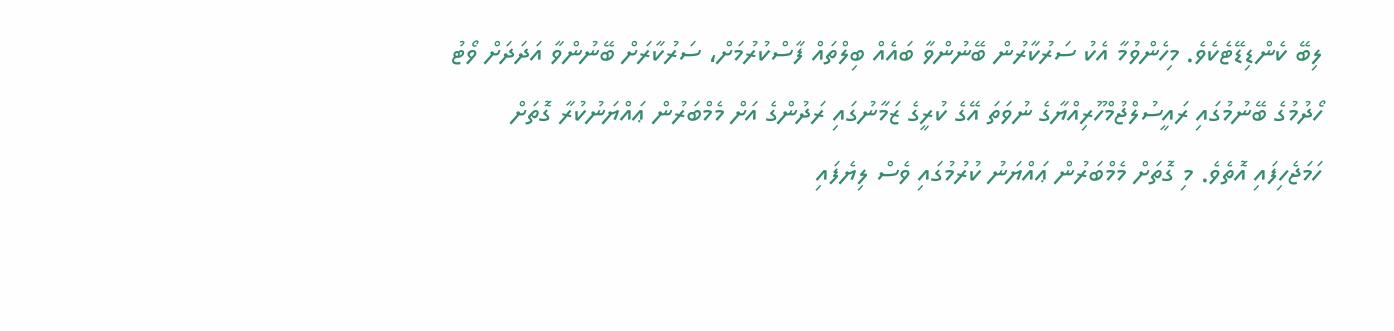ލިބޭ ކެންޑިޑޭޓެކެވެ. މިހެންވުމާ އެކު ސަރުކާރުން ބޭނުންވާ ބައެއް ބިލްތައް ފާސްކުރުމަށް، ސަރުކާރަށް ބޭނުންވާ އަދަދަށް ވޯޓު ހޯދުމުގެ ބޭނުމުގައި ރައީސުލްޖުމްހޫރިއްޔާގެ ނުވަތަ އޭގެ ކުރީގެ ޒަމާނުގައި ރަދުންގެ އަށް މެމްބަރުން ޢައްޔަނުކުރާ ގޮތަށް ހަމަޖެހިފައި އޮތެވެ. މި ގޮތަށް މެމްބަރުން ޢައްޔަނު ކުރުމުގައި ވެސް ލިޔެފައި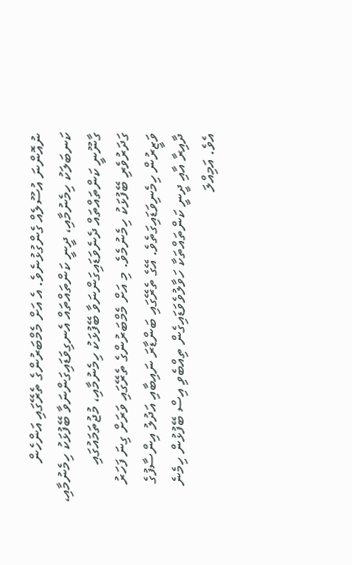ނުއޮންނަ އުސޫލެއް ގެންގުޅުނެވެ. އެ އަށް މެމްބަރުންގެ ތެރޭގައި އަންހެން ކަނބަލަކު ހިމެނުމާއި، ދީނީ ކަންތައްތައް އެނގިވަޑައިގަންނަވާ ބޭފުޅަކު ހިމެނުމާއި، ގާނޫނީ ކަންތައްތައް ދެނެވަޑައިގަންނަވާ ބޭފުޅަކު ހިމެނުމާއި، މުޖުތަމައުގައި ގަދަރުވެރި ބޭފުޅަކު ހިމެނުމެވެ. މި އަށް މެމްބަރުންގެ ތެރޭގައި ވަރަށް ގިނަ ފަހަރު ވަޒީރުން ހިމެނިވަޑައިގަތެވެ. އޭގެ ތެރޭގައި ބަންޑާރަ ނައިބާއި އަދުލު އިންސާފުގެ ދާއިރާ އާއި ދީނީ ކަންތައްތަކާ ހަވާލުވެވަޑައިގެން ތިއްބެވި އިސް ބޭފުޅުން ހިމެނެ އެވެ. އަމިއްލަ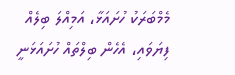މެމްބަރަކު ހުށައަޅާ، އަމިއްލަ ބިލެއް ފިޔަވައި، އެހެން ބިލްތައް ހުށައަޅަނީ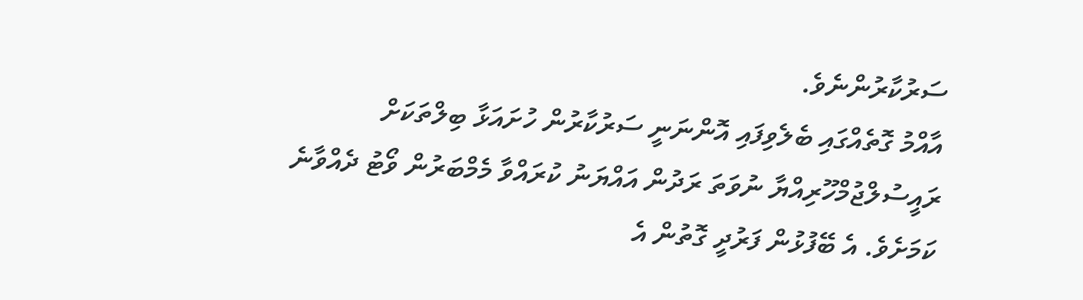ސަރުކާރުންނެވެ.
އާއްމު ގޮތެއްގައި ބެލެވިފައި އޮންނަނީ ސަރުކާރުން ހުށައަޅާ ބިލްތަކަށް ރައީސުލްޖުމްހޫރިއްޔާ ނުވަތަ ރަދުން އައްޔަނު ކުރައްވާ މެމްބަރުން ވޯޓު ދެއްވާނެ ކަމަށެވެ. އެ ބޭފުޅުން ފަރުދީ ގޮތުން އެ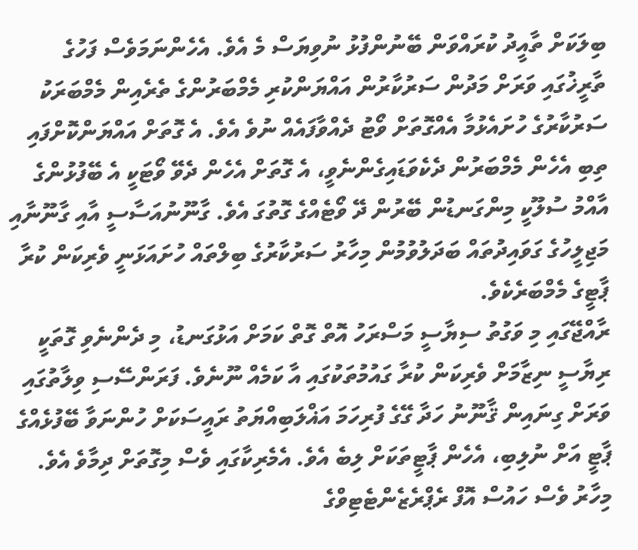ބިލަކަށް ތާއީދު ކުރައްވަން ބޭނުންފުޅު ނުވިޔަސް މެ އެވެ. އެހެންނަމަވެސް ފަހުގެ ތާރީޚުގައި ވަރަށް މަދުން ސަރުކާރުން އައްޔަންކުރި މެމްބަރުންގެ ތެރެއިން މެމްބަރަކު ސަރުކާރުގެ ހުށައެޅުމާ އެއްގޮތަށް ވޯޓު ދެއްވާފައެއް ނުވެ އެވެ. އެ ގޮތަށް އައްޔަންކޮށްފައި ތިބި އެހެން މެމްބަރުން ދެކެވަޑައިގެންނެވީ، އެ ގޮތަށް އެހެން ދެވޭ ވޯޓަކީ އެ ބޭފުޅުންގެ އާއްމު ސުލޫކީ މިންގަނޑުން ބޭރުން ދޭ ވޯޓެއްގެ ގޮތުގަ އެވެ. ގާނޫނުއަސާސީ އާއި ގާނޫނާއި މަޖިލީހުގެ ގަވައިދުތައް ބަދަލުވުމުން މިހާރު ސަރުކާރުގެ ބިލްތައް ހުށައަޅަނީ ވެރިކަން ކުރާ ޕާޓީގެ މެމްބަރެކެވެ.
ރާއްޖޭގައި މި ވަގުތު ސިޔާސީ މަސްރަހު އޮތް ގޮތް ކަމަށް އަޅުގަނޑު، މި ދެންނެވި ގޮތަކީ ރިޔާސީ ނިޒާމަށް ވެރިކަން ކުރާ ގައުމުތަކުގައި އާ ކަމެއް ނޫނެވެ. ފަރަންސޭސި ވިލާތުގައި ވަރަށް ގިނައިން ޤާނޫނު ހަދާ ގޭގެ ފުރިހަމަ އަޣްލަބިއްޔަތު ރައީސަކަށް ހުންނަވާ ބޭފުޅެއްގެ ޕާޓީ އަށް ނުލިބި، އެހެން ޕާޓީތަކަށް ލިބެ އެވެ. އެމެރިކާގައި ވެސް މިގޮތަށް ދިމާވެ އެވެ. މިހާރު ވެސް ހައުސް އޮފް ރެޕްރެޒެންޓެޓިވްގެ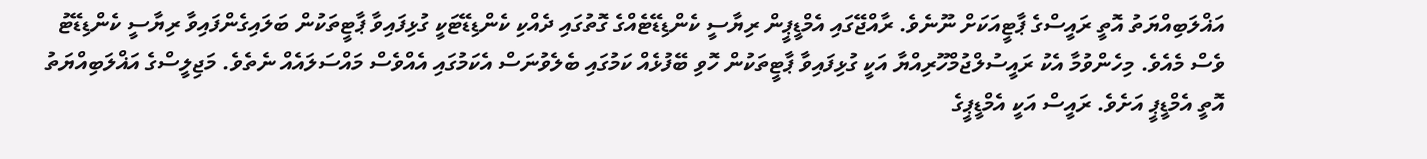އަޣްލަބިއްޔަތު އޮތީ ރައީސްގެ ޕާޓީއަކަށް ނޫނެވެ. ރާއްޖޭގައި އެމްޑީޕީން ރިޔާސީ ކެންޑިޑޭޓެއްގެ ގޮތުގައި ދެއްކި ކެންޑިޑޭޓަކީ ގުޅިފައިވާ ޕާޓީތަކުން ބަލައިގެންފައިވާ ރިޔާސީ ކެންޑިޑޭޓު ވެސް މެއެވެ. މިހެންވުމާ އެކު ރައީސުލްޖުމްހޫރިއްޔާ އަކީ ގުޅިފައިވާ ޕާޓީތަކުން ހޮވި ބޭފުޅެއް ކަމުގައި ބެލެވުނަސް އެކަމުގައި އެއްވެސް މައްސަލައެއް ނެތެވެ. މަޖިލީސްގެ އަޣްލަބިއްޔަތު އޮތީ އެމްޑީޕީ އަށެވެ. ރައީސް އަކީ އެމްޑީޕީގެ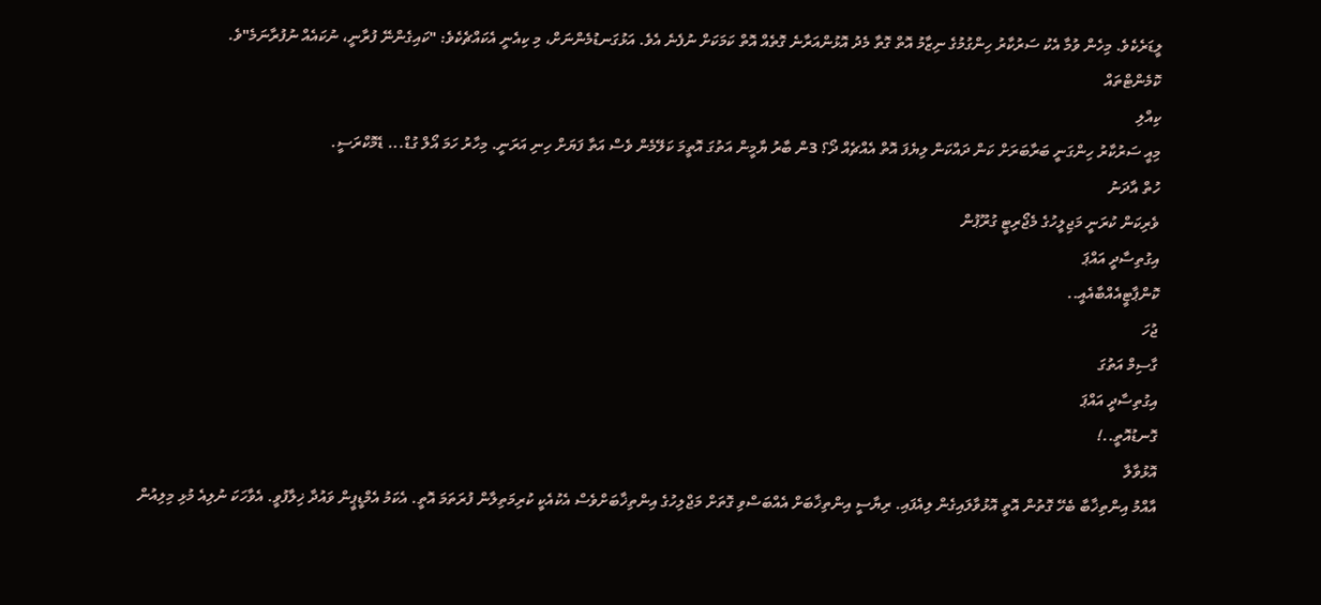ލީޑަރެކެވެ. މިހެން ވުމާ އެކު ސަރުކާރު ހިންގުމުގެ ނިޒާމު އޮތް ގޮތާ މެދު އޮޅުންއަރާނެ ގޮތެއް އޮތް ކަމަކަށް ނުފެނެ އެވެ. އަޅުގަނޑުމެންނަށް، މި ކިއެނީ އެކައްޗެކެވެ: "ކައިގެންނޭ ފުރާނީ، ނުކައެއް ނުފުރާނަމެ"ވެ.
ކޮމެންޓްތައް
ކިއްލި
މިއީ ސަރުކާރު ހިންގަނީ ބަރާބަރަށް ކަން ދައްކަން ލިޔެފަ އޮތް އެއްޗެއް ދޯ؟ 3ން ބާރު ޔާމީން އަތުގަ އޮތީމަ ކަލޭމެން ވެސް އަތާ ފަޔަށް ހިނި އަރަނީ. މިހާރު ހަމަ އޯލް ގުޑް... ޑެމޮކްރަސީ.
ހުތް އާދަނު
ވެރިކަން ކުރަނީ މަޖިލީހުގެ މެޖޯރިޓީ ގުރޫޕުން
އިގުތިސާދީ އައްޕަ
ކޮންޕާޓީއެއްބާއެއީ..
ޖުހަ
ގާސިމް އަތުގަ
އިގުތިސާދީ އައްޕަ
ގޮނޑުއޮތީ..!
އޮޅުވާލާ
އާއްމު އިންތިޚާބާ ބެހޭ ގޮތުން އޮތީ އޮޅުވާލައިގެން ލިއެފައި. ރިޔާސީ އިންތިޚާބަށް އެއްބަސްވި ގޮތަށް މަޖްލިހުގެ އިންތިޚާބަށްވެސް އެކުއެކީ ކުރިމަތިލާން ފުރަތަމަ އޮތީ. އެކަމު އެމްޑީޕީން ވައުދާ ޚިލާފުވީ. އެވާހަކަ ނުލިއެ މުޅި މިލިއުން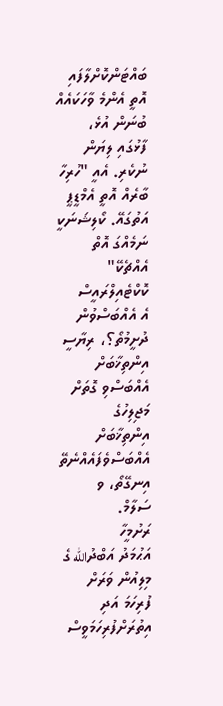ބައްޓަންކޮށްލާފައި އޮތީ އެންމެ ވާހަކައެއް ބުނަން އުޅެ، ފާޅުގައި ލިޔަން ނުކެރި. އެއީ "ހުރިހާ ބާރެއް އޮތީ އެމްޑީޕީ އަތުގައޭ. ކޯލިޝަނަކީ ނަމެއްގަ އޮތް އެއްޗެކޭ"
ކޮކްޓެއިލްރައީސް
އެ އެއްބަސްވުން ދުށީމުތޯ؟، ރިޔާސީ އިންތިޚާބަށް އެއްބަސްވި ގޮތަށް މަޖިލިހުގެ އިންތިޚާބަށް އެއްބަސްވެފައެއްނެތޭ އިނގޭތޯ، ވ ސަލާމް.
ރަށުމީހާ
އަޙުމަދު އަބްދުالله ގެ މިލިއުން ވަރަށް ފުރިހަމަ އަދި އިތުރަށްފުރިހަމަވީސް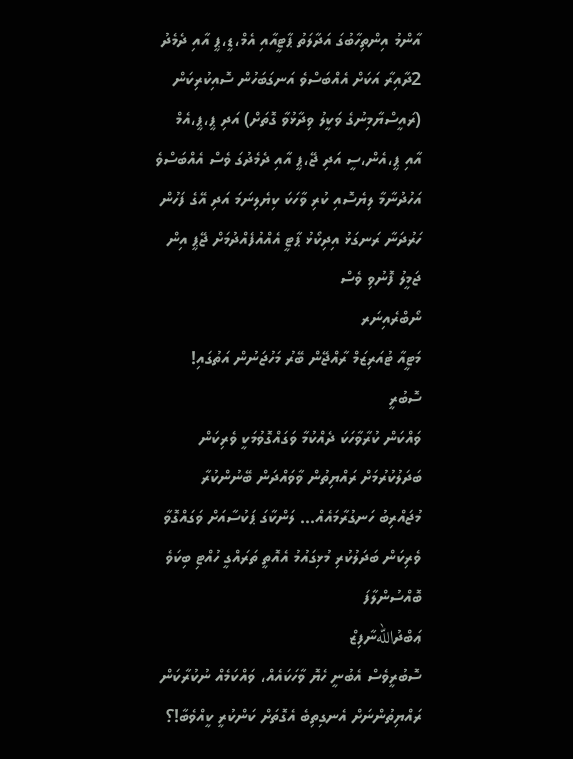އާންމު އިންތިހާބުގަ އަދާލަތު ޕާޓީއާއި އެމް،ޑީ،ޕީ އާއި ދެމެދު 2ދާއިރާ އަކަށް އެއްބަސްވެ އަނގަބަހުން ސޮއިކުރިކަން (ރައީސްޔާމިނުގެ ވަކީލު ވިދާޅުވާ ގޮތަށް) އަދި ޕީ،ޕީ،އެމް އާއި ޕީ،އެން،ސީ އަދި ޖޭ،ޕީ އާއި ދެމެދުގަ ވެސް އެއްބަސްވެ އަހުދުނާމާ ލިޔެސޮއި ކުރި ވާހަކަ ކިޔެލިނަމަ އަދި އޭގެ ފަހުން ހަރުދަނާ ރަނގަޅު އިދިކޯޅު ޕާޓީ އެއްއުފެއްދުމަށް ޖޭޕީ އިން ޖަމީލު ފޮނުވި ވެސް
ނޯބްރެއިނަރ
މަޓީއާ ޓުއަރިޒަމް ރާއްޖޭން ބޭރު މަހުޖަނުން އަތުގައި!
ސޮބުރީ
ވައްކަން ކުރާވާހަކަ ދެއްކުމާ ވަގައްގޮވުމަކީ ވެރިކަން ބަދަލުކުރުމަށް ރައްޔިތުން ވާވައްދަން ބޭނުންކުރާ މުޖައްރިބު ހަނގުރާމައެއް... ލަންކާގަ ޕަކުސާއަށް ވަގައްގޮވާ ވެރިކަން ބަދަލުކުރި މުޅިގައުމު އެއޮތީ ތަރައްގީ ހުއްޓި ބިކަވެ ބޮއްސުންލާފަ
ޢަބްދުاللهނާފިޒް
ސޮބުރީވެސް އެބުނީ ހެޔޮ ވާހަކައެއް، ވައްކަމެއް ނުކުރާކަން ރައްޔިތުންނަށް އެނގިތިބެ އެގޮތަށް ކަންކުރީ ކީއްވެބާ!؟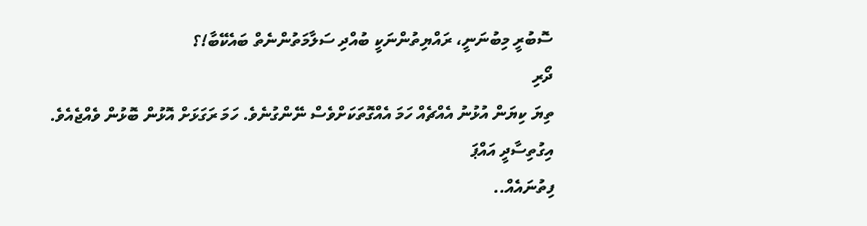ސޮބުރީ މިބުނަނީ، ރައްޔިތުންނަކީ ބުއްދި ސަލާމަތުންނެތް ބައެކޭބާ!؟
ދޯރި
ތިޔަ ކިޔަން އުޅުނު އެއްޗެއް ހަމަ އެއްގޮތަކަށްވެސް ނޭންގުނެވެ. ހަމަ ރަގަޅަށް އޮޅުން ބޮޅުން ވެއްޖެއެވެ.
އިގުތިސާދީ އައްޕަ
ފިތުނައެއް..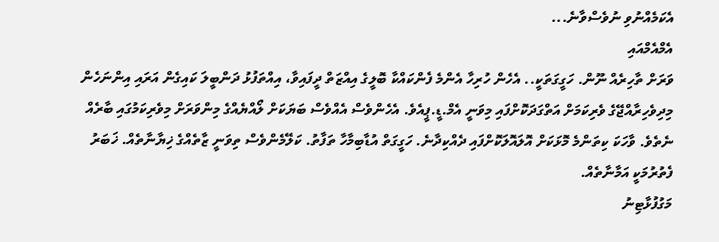އެކަމެއްނުވި ނުވެސްވާނެ...
އެމްއެމްއައި
ވަރަށް ތާހިރެއް ނޫން. ހަގީގަތަކީ.. އެހެން ހުރިހާ އެންމެ ފެންކައްކާ ބޮލީގެ އިއްޒަތް ދީފައިވާ، އިއްތަފުޅު ދަންބީލަ ކައިގެން އަރައި އިންނަހެން މިދިވެހިރާއްޖޭގެ ވެރިކަމަށް އަތްގަދަކޮށްފައި މިވަނީ އެމް.ޑީ.ޕީއެވެ. އެހެންވެސް އެއްވެސް ބަޔަކަށް ލޯއްޔެއްގެ މިންވަރަށް މިވެރިކަމުގައި ބާރެއް ނެތެވެ. ވާހަކަ ކިތަންމެ މޮޅަކަށް އޮލައޮލަކޮށްފައި ދެއްކިދާނެ. ހަގީގަތް އުޑާބިމާހާ ތަފާތު. ކަލޭމެންވެސް ތިވަނީ ޒާތެއްގެ ޚިޔާނާތެއް. ޚަބަރު ފެތުރުމަކީ އަމާނާތެއް.
މަގުފުޅާޓިނު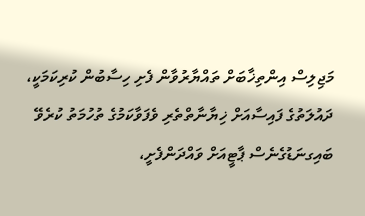މަޖިލިސް އިންތިޚާބަށް ތައްޔާރުވާން ފެށި ހިސާބުން ކުރިކަމަކީ، ދައުލަތުގެ ފައިސާއަށް ޚިޔާނާތްތެރި ވެފަވާކަމުގެ ތުހުމަތު ކުރެވޭ ބައިގނަޑުގެނެސް ޕާޓީއަށް ވައްދަންފެށީ،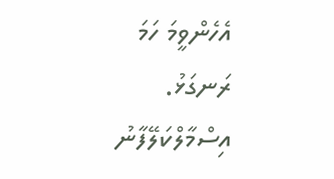އެހެންވީމަ ހަމަ ރަނގަޅު.
އިސްމާލްކަލޭފާނު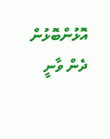އޮޅުންބޮޅުން ދެން ވާނީ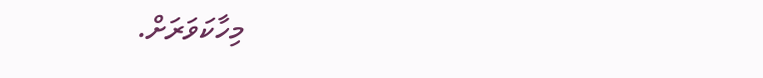މިހާކަވަރަށް.